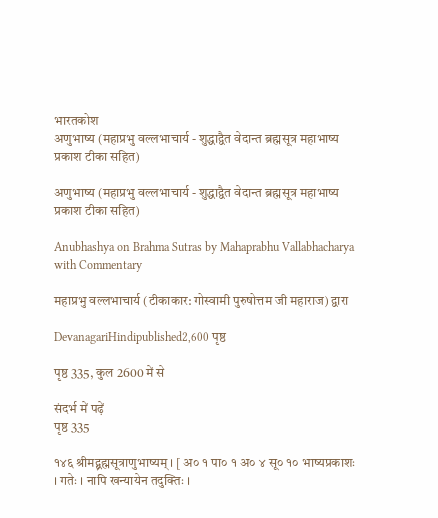भारतकोश
अणुभाष्य (महाप्रभु वल्लभाचार्य - शुद्धाद्वैत वेदान्त ब्रह्मसूत्र महाभाष्य प्रकाश टीका सहित)

अणुभाष्य (महाप्रभु वल्लभाचार्य - शुद्धाद्वैत वेदान्त ब्रह्मसूत्र महाभाष्य प्रकाश टीका सहित)

Anubhashya on Brahma Sutras by Mahaprabhu Vallabhacharya with Commentary

महाप्रभु वल्लभाचार्य (टीकाकार: गोस्वामी पुरुषोत्तम जी महाराज) द्वारा

DevanagariHindipublished2,600 पृष्ठ

पृष्ठ 335, कुल 2600 में से

संदर्भ में पढ़ें
पृष्ठ 335

१४६ श्रीमद्ब्रह्मसूत्राणुभाष्यम् । [ अ० १ पा० १ अ० ४ सू० १० भाष्यप्रकाशः । गतेः । नापि खन्यायेन तदुक्तिः ।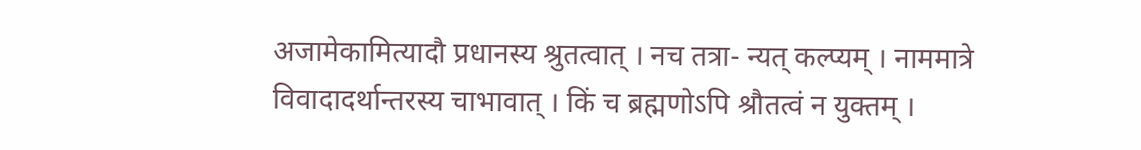अजामेकामित्यादौ प्रधानस्य श्रुतत्वात् । नच तत्रा- न्यत् कल्प्यम् । नाममात्रे विवादादर्थान्तरस्य चाभावात् । किं च ब्रह्मणोऽपि श्रौतत्वं न युक्तम् ।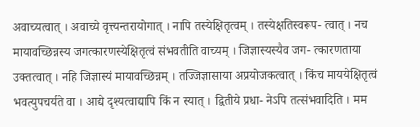अवाच्यत्वात् । अवाच्ये वृत्त्यन्तरायोगात् । नापि तस्येक्षितृत्वम् । तस्येक्षतिस्वरूप- त्वात् । नच मायावच्छिन्नस्य जगत्कारणस्येक्षितृत्वं संभवतीति वाच्यम् । जिज्ञास्यस्यैव जग- त्कारणताया उक्तत्वात् । नहि जिज्ञास्यं मायावच्छिन्नम् । तज्जिज्ञासाया अप्रयोजकत्वात् । किंच माययेक्षितृत्वं भवत्युपचर्यते वा । आद्ये दृश्यत्वाद्यापि किं न स्यात् । द्वितीये प्रधा- नेऽपि तत्संभवादिति । मम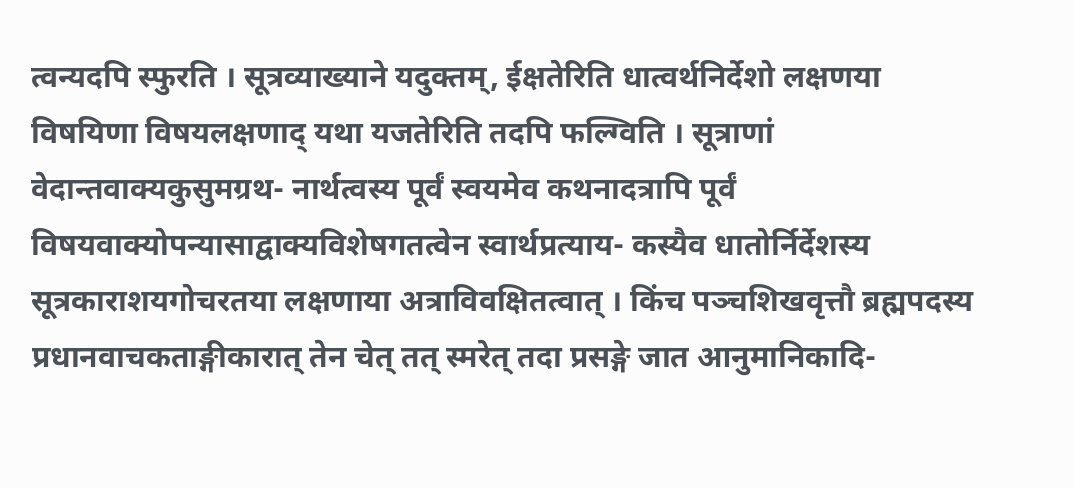त्वन्यदपि स्फुरति । सूत्रव्याख्याने यदुक्तम्, ईक्षतेरिति धात्वर्थनिर्देशो लक्षणया विषयिणा विषयलक्षणाद् यथा यजतेरिति तदपि फल्ग्विति । सूत्राणां वेदान्तवाक्यकुसुमग्रथ- नार्थत्वस्य पूर्वं स्वयमेव कथनादत्रापि पूर्वं विषयवाक्योपन्यासाद्वाक्यविशेषगतत्वेन स्वार्थप्रत्याय- कस्यैव धातोर्निर्देशस्य सूत्रकाराशयगोचरतया लक्षणाया अत्राविवक्षितत्वात् । किंच पञ्चशिखवृत्तौ ब्रह्मपदस्य प्रधानवाचकताङ्गीकारात् तेन चेत् तत् स्मरेत् तदा प्रसङ्गे जात आनुमानिकादि-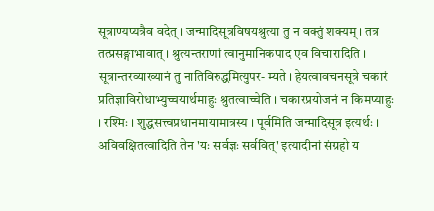सूत्राण्यप्यत्रैव वदेत् । जन्मादिसूत्रविषयश्रुत्या तु न वक्तुं शक्यम् । तत्र तत्प्रसङ्गाभावात् । श्रुत्यन्तराणां त्वानुमानिकपाद एव विचारादिति । सूत्रान्तरव्याख्यानं तु नातिविरुद्धमित्युपर- म्यते । हेयत्वावचनसूत्रे चकारं प्रतिज्ञाविरोधाभ्युच्चयार्थमाहुः श्रुतत्वाच्चेति । चकारप्रयोजनं न किमप्याहुः । रश्मिः । शुद्धसत्त्वप्रधानमायामात्रस्य । पूर्वमिति जन्मादिसूत्र इत्यर्थः । अविवक्षितत्वादिति तेन 'यः सर्वज्ञः सर्ववित्' इत्यादीनां संग्रहो य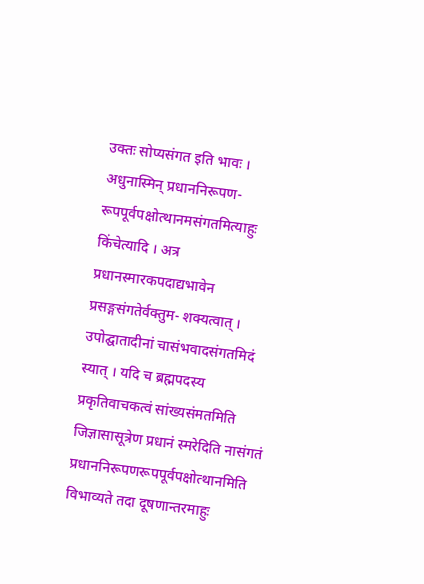उक्तः सोप्यसंगत इति भावः । अधुनास्मिन् प्रधाननिरूपण- रूपपूर्वपक्षोत्थानमसंगतमित्याहुः किंचेत्यादि । अत्र प्रधानस्मारकपदाद्यभावेन प्रसङ्गसंगतेर्वक्तुम- शक्यत्वात् । उपोद्घातादीनां चासंभवादसंगतमिदं स्यात् । यदि च ब्रह्मपदस्य प्रकृतिवाचकत्वं सांख्यसंमतमिति जिज्ञासासूत्रेण प्रधानं स्मरेदिति नासंगतं प्रधाननिरूपणरूपपूर्वपक्षोत्थानमिति विभाव्यते तदा दूषणान्तरमाहुः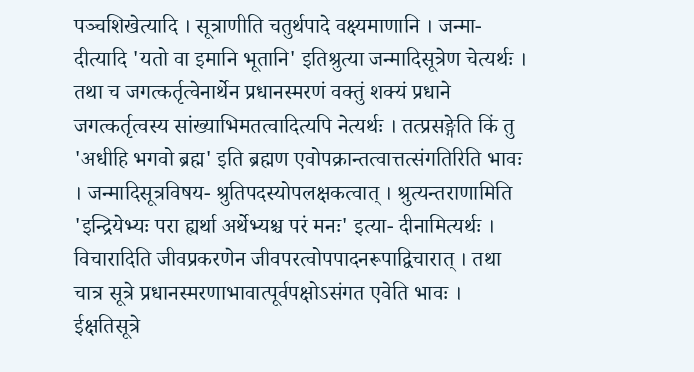पञ्चशिखेत्यादि । सूत्राणीति चतुर्थपादे वक्ष्यमाणानि । जन्मा- दीत्यादि 'यतो वा इमानि भूतानि' इतिश्रुत्या जन्मादिसूत्रेण चेत्यर्थः । तथा च जगत्कर्तृत्वेनार्थेन प्रधानस्मरणं वक्तुं शक्यं प्रधाने जगत्कर्तृत्वस्य सांख्याभिमतत्वादित्यपि नेत्यर्थः । तत्प्रसङ्गेति किं तु 'अधीहि भगवो ब्रह्म' इति ब्रह्मण एवोपक्रान्तत्वात्तत्संगतिरिति भावः । जन्मादिसूत्रविषय- श्रुतिपदस्योपलक्षकत्वात् । श्रुत्यन्तराणामिति 'इन्द्रियेभ्यः परा ह्यर्था अर्थेभ्यश्च परं मनः' इत्या- दीनामित्यर्थः । विचारादिति जीवप्रकरणेन जीवपरत्वोपपादनरूपाद्विचारात् । तथा चात्र सूत्रे प्रधानस्मरणाभावात्पूर्वपक्षोऽसंगत एवेति भावः । ईक्षतिसूत्रे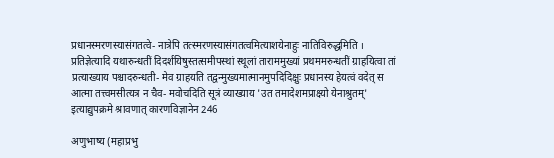प्रधानस्मरणस्यासंगतत्वे- नात्रेपि तत्स्मरणस्यासंगतत्वमित्याशयेनाहुः नातिविरुद्धमिति । प्रतिज्ञेत्यादि यथारुन्धतीं दिदर्शयिषुस्तत्समीपस्थां स्थूलां ताराममुख्यां प्रथममरुन्धतीं ग्राहयित्वा तां प्रत्याख्याय पश्चादरुन्धती- मेव ग्राहयति तद्वन्मुख्यमात्मानमुपदिदिक्षुः प्रधानस्य हेयत्वं वदेत् स आत्मा तत्त्वमसीत्यत्र न चैव- मवोचदिति सूत्रं व्याख्याय 'उत तमादेशमप्राक्ष्यो येनाश्रुतम्' इत्याद्युपक्रमे श्रावणात् कारणविज्ञानेन 246

अणुभाष्य (महाप्रभु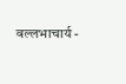वल्लभाचार्य -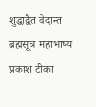शुद्धाद्वैत वेदान्त ब्रह्मसूत्र महाभाष्य प्रकाश टीका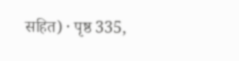सहित) · पृष्ठ 335,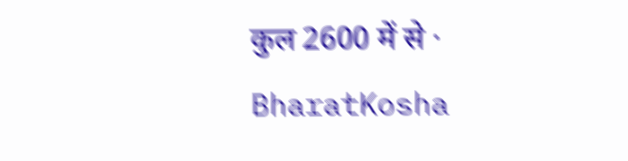कुल 2600 में से · BharatKosha